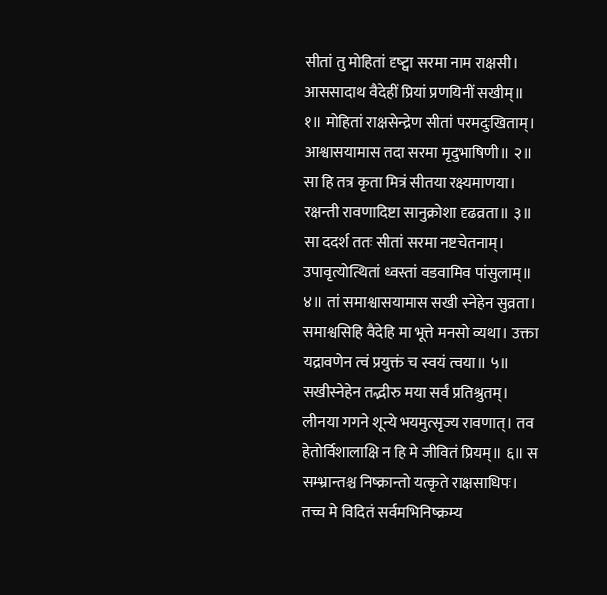सीतां तु मोहितां दृष्ट्वा सरमा नाम राक्षसी। आससादाथ वैदेहीं प्रियां प्रणयिनीं सखीम्॥ १॥ मोहितां राक्षसेन्द्रेण सीतां परमदुःखिताम्। आश्वासयामास तदा सरमा मृदुभाषिणी॥ २॥ सा हि तत्र कृता मित्रं सीतया रक्ष्यमाणया। रक्षन्ती रावणादिष्टा सानुक्रोशा दृढव्रता॥ ३॥ सा ददर्श ततः सीतां सरमा नष्टचेतनाम्। उपावृत्योत्थितां ध्वस्तां वडवामिव पांसुलाम्॥ ४॥ तां समाश्वासयामास सखी स्नेहेन सुव्रता। समाश्वसिहि वैदेहि मा भूत्ते मनसो व्यथा। उक्ता यद्रावणेन त्वं प्रयुक्तं च स्वयं त्वया॥ ५॥ सखीस्नेहेन तद्भीरु मया सर्वं प्रतिश्रुतम्। लीनया गगने शून्ये भयमुत्सृज्य रावणात्। तव हेतोर्विशालाक्षि न हि मे जीवितं प्रियम्॥ ६॥ स सम्भ्रान्तश्च निष्क्रान्तो यत्कृते राक्षसाधिपः। तच्च मे विदितं सर्वमभिनिष्क्रम्य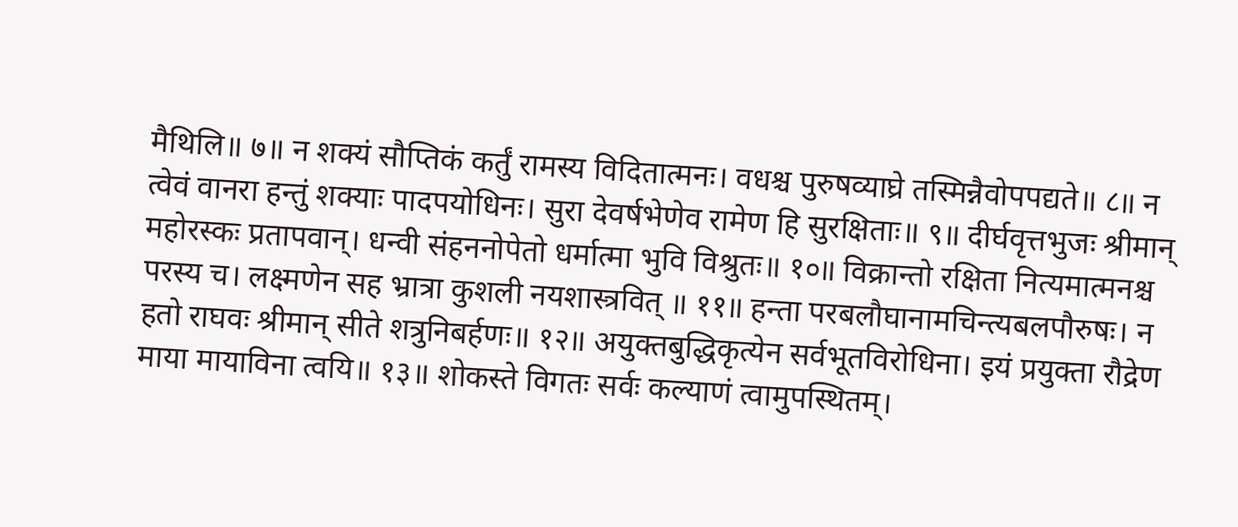मैथिलि॥ ७॥ न शक्यं सौप्तिकं कर्तुं रामस्य विदितात्मनः। वधश्च पुरुषव्याघ्रे तस्मिन्नैवोपपद्यते॥ ८॥ न त्वेवं वानरा हन्तुं शक्याः पादपयोधिनः। सुरा देवर्षभेणेव रामेण हि सुरक्षिताः॥ ९॥ दीर्घवृत्तभुजः श्रीमान् महोरस्कः प्रतापवान्। धन्वी संहननोपेतो धर्मात्मा भुवि विश्रुतः॥ १०॥ विक्रान्तो रक्षिता नित्यमात्मनश्च परस्य च। लक्ष्मणेन सह भ्रात्रा कुशली नयशास्त्रवित् ॥ ११॥ हन्ता परबलौघानामचिन्त्यबलपौरुषः। न हतो राघवः श्रीमान् सीते शत्रुनिबर्हणः॥ १२॥ अयुक्तबुद्धिकृत्येन सर्वभूतविरोधिना। इयं प्रयुक्ता रौद्रेण माया मायाविना त्वयि॥ १३॥ शोकस्ते विगतः सर्वः कल्याणं त्वामुपस्थितम्।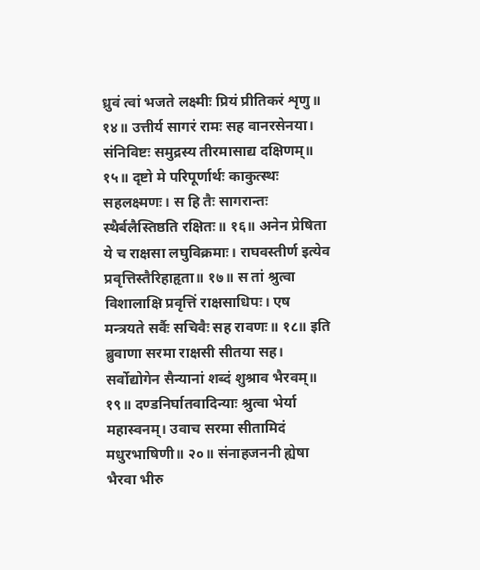ध्रुवं त्वां भजते लक्ष्मीः प्रियं प्रीतिकरं शृणु॥ १४॥ उत्तीर्य सागरं रामः सह वानरसेनया। संनिविष्टः समुद्रस्य तीरमासाद्य दक्षिणम्॥ १५॥ दृष्टो मे परिपूर्णार्थः काकुत्स्थः सहलक्ष्मणः। स हि तैः सागरान्तः स्थैर्बलैस्तिष्ठति रक्षितः॥ १६॥ अनेन प्रेषिता ये च राक्षसा लघुविक्रमाः। राघवस्तीर्ण इत्येव प्रवृत्तिस्तैरिहाहृता॥ १७॥ स तां श्रुत्वा विशालाक्षि प्रवृत्तिं राक्षसाधिपः। एष मन्त्रयते सर्वैः सचिवैः सह रावणः॥ १८॥ इति ब्रुवाणा सरमा राक्षसी सीतया सह। सर्वोद्योगेन सैन्यानां शब्दं शुश्राव भैरवम्॥ १९॥ दण्डनिर्घातवादिन्याः श्रुत्वा भेर्या महास्वनम्। उवाच सरमा सीतामिदं मधुरभाषिणी॥ २०॥ संनाहजननी ह्येषा भैरवा भीरु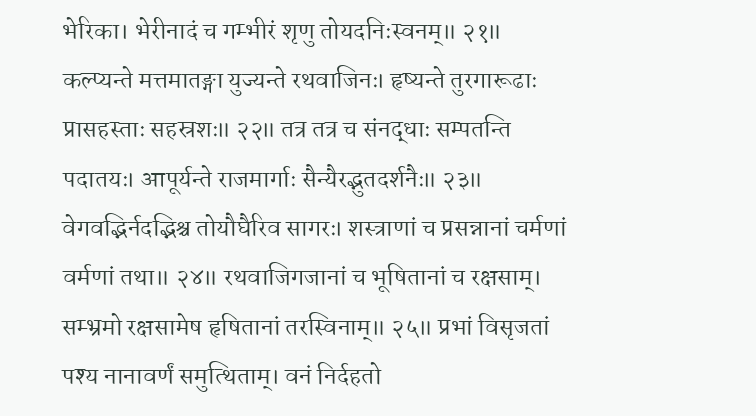भेरिका। भेरीनादं च गम्भीरं शृणु तोयदनिःस्वनम्॥ २१॥ कल्प्यन्ते मत्तमातङ्गा युज्यन्ते रथवाजिनः। हृष्यन्ते तुरगारूढाः प्रासहस्ताः सहस्रशः॥ २२॥ तत्र तत्र च संनद्धाः सम्पतन्ति पदातयः। आपूर्यन्ते राजमार्गाः सैन्यैरद्भुतदर्शनैः॥ २३॥ वेगवद्भिर्नदद्भिश्च तोयौघैरिव सागरः। शस्त्राणां च प्रसन्नानां चर्मणां वर्मणां तथा॥ २४॥ रथवाजिगजानां च भूषितानां च रक्षसाम्। सम्भ्रमो रक्षसामेष हृषितानां तरस्विनाम्॥ २५॥ प्रभां विसृजतां पश्य नानावर्णं समुत्थिताम्। वनं निर्दहतो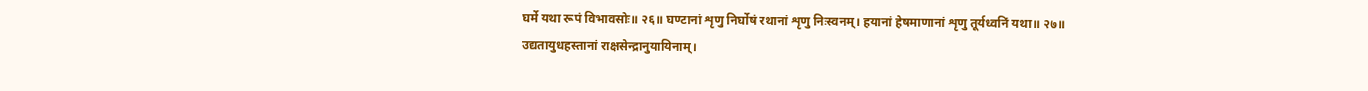घर्मे यथा रूपं विभावसोः॥ २६॥ घण्टानां शृणु निर्घोषं रथानां शृणु निःस्वनम्। हयानां हेषमाणानां शृणु तूर्यध्वनिं यथा॥ २७॥ उद्यतायुधहस्तानां राक्षसेन्द्रानुयायिनाम्।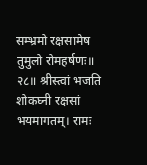सम्भ्रमो रक्षसामेष तुमुलो रोमहर्षणः॥ २८॥ श्रीस्त्वां भजति शोकघ्नी रक्षसां भयमागतम्। रामः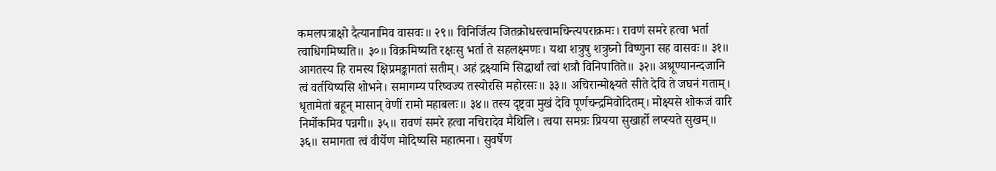कमलपत्राक्षो दैत्यानामिव वासवः॥ २९॥ विनिर्जित्य जितक्रोधस्त्वामचिन्त्यपराक्रमः। रावणं समरे हत्वा भर्ता त्वाधिगमिष्यति॥ ३०॥ विक्रमिष्यति रक्षःसु भर्ता ते सहलक्ष्मणः। यथा शत्रुषु शत्रुघ्नो विष्णुना सह वासवः॥ ३१॥ आगतस्य हि रामस्य क्षिप्रमङ्कागतां सतीम्। अहं द्रक्ष्यामि सिद्धार्थां त्वां शत्रौ विनिपातिते॥ ३२॥ अश्रूण्यानन्दजानि त्वं वर्तयिष्यसि शोभने। समागम्य परिष्वज्य तस्योरसि महोरसः॥ ३३॥ अचिरान्मोक्ष्यते सीते देवि ते जघनं गताम्। धृतामेतां बहून् मासान् वेणीं रामो महाबलः॥ ३४॥ तस्य दृष्ट्वा मुखं देवि पूर्णचन्द्रमिवोदितम्। मोक्ष्यसे शोकजं वारि निर्मोकमिव पन्नगी॥ ३५॥ रावणं समरे हत्वा नचिरादेव मैथिलि। त्वया समग्रः प्रियया सुखार्हो लप्स्यते सुखम्॥ ३६॥ समागता त्वं वीर्येण मोदिष्यसि महात्मना। सुवर्षेण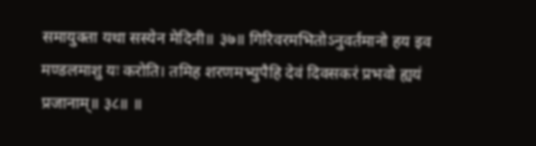समायुक्ता यथा सस्येन मेदिनी॥ ३७॥ गिरिवरमभितोऽनुवर्तमानो हय इव मण्डलमाशु यः करोति। तमिह शरणमभ्युपैहि देवं दिवसकरं प्रभवो ह्ययं प्रजानाम्॥ ३८॥ ॥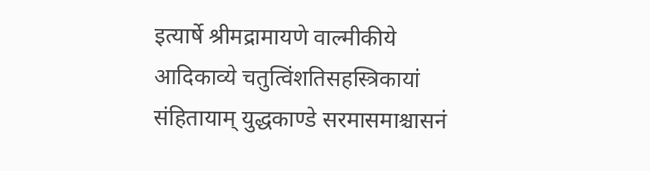इत्यार्षे श्रीमद्रामायणे वाल्मीकीये आदिकाव्ये चतुत्विंशतिसहस्त्रिकायां संहितायाम् युद्धकाण्डे सरमासमाश्चासनं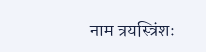नाम त्रयस्त्रिंशः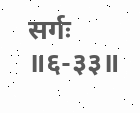सर्गः ॥६-३३॥